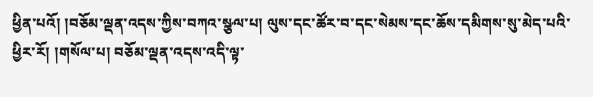ཕྱིན་པའོ། །བཅོམ་ལྡན་འདས་ཀྱིས་བཀའ་སྩལ་པ། ལུས་དང་ཚོར་བ་དང་སེམས་དང་ཆོས་དམིགས་སུ་མེད་པའི་ཕྱིར་རོ། །གསོལ་པ། བཅོམ་ལྡན་འདས་འདི་ལྟ་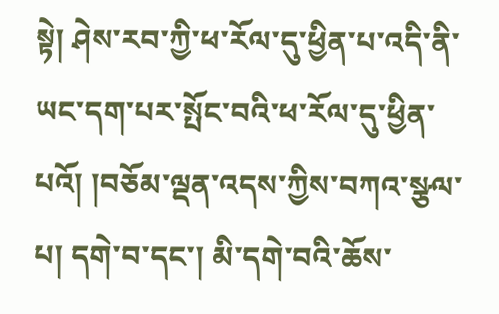སྟེ། ཤེས་རབ་ཀྱི་ཕ་རོལ་དུ་ཕྱིན་པ་འདི་ནི་ཡང་དག་པར་སྤོང་བའི་ཕ་རོལ་དུ་ཕྱིན་པའོ། །བཅོམ་ལྡན་འདས་ཀྱིས་བཀའ་སྩལ་པ། དགེ་བ་དང་། མི་དགེ་བའི་ཆོས་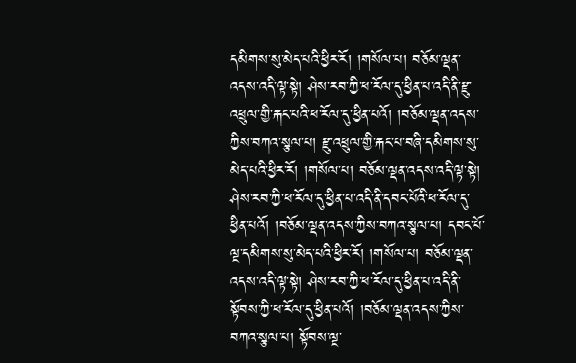དམིགས་སུ་མེད་པའི་ཕྱིར་རོ། །གསོལ་པ། བཅོམ་ལྡན་འདས་འདི་ལྟ་སྟེ། ཤེས་རབ་ཀྱི་ཕ་རོལ་དུ་ཕྱིན་པ་འདི་ནི་རྫུ་འཕྲུལ་གྱི་རྐང་པའི་ཕ་རོལ་དུ་ཕྱིན་པའོ། །བཅོམ་ལྡན་འདས་ཀྱིས་བཀའ་སྩལ་པ། རྫུ་འཕྲུལ་གྱི་རྐང་པ་བཞི་དམིགས་སུ་མེད་པའི་ཕྱིར་རོ། །གསོལ་པ། བཅོམ་ལྡན་འདས་འདི་ལྟ་སྟེ། ཤེས་རབ་ཀྱི་ཕ་རོལ་དུ་ཕྱིན་པ་འདི་ནི་དབང་པོའི་ཕ་རོལ་དུ་ཕྱིན་པའོ། །བཅོམ་ལྡན་འདས་ཀྱིས་བཀའ་སྩལ་པ། དབང་པོ་ལྔ་དམིགས་སུ་མེད་པའི་ཕྱིར་རོ། །གསོལ་པ། བཅོམ་ལྡན་འདས་འདི་ལྟ་སྟེ། ཤེས་རབ་ཀྱི་ཕ་རོལ་དུ་ཕྱིན་པ་འདི་ནི་སྟོབས་ཀྱི་ཕ་རོལ་དུ་ཕྱིན་པའོ། །བཅོམ་ལྡན་འདས་ཀྱིས་བཀའ་སྩལ་པ། སྟོབས་ལྔ་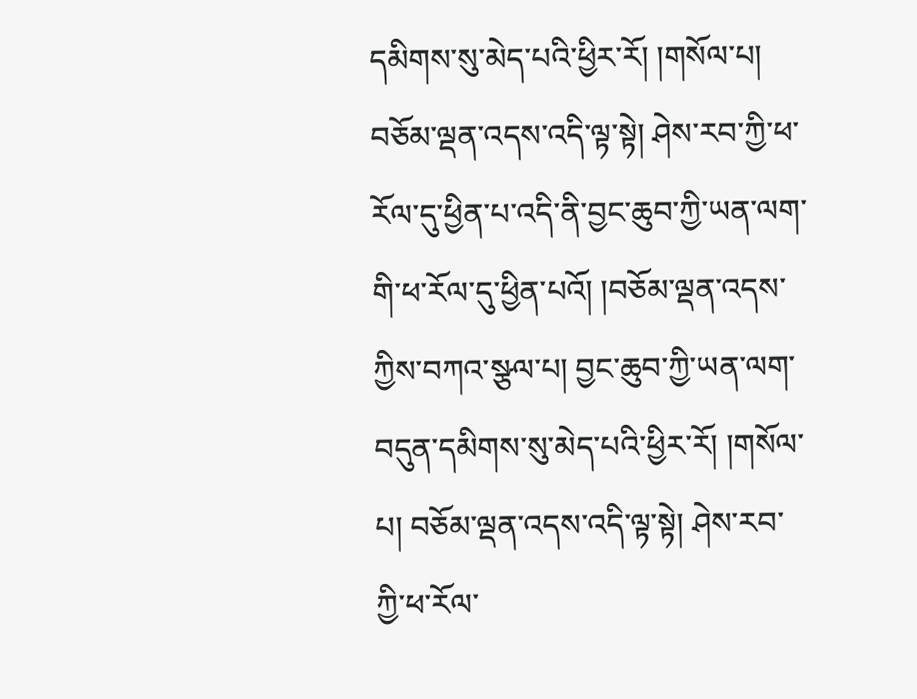དམིགས་སུ་མེད་པའི་ཕྱིར་རོ། །གསོལ་པ། བཅོམ་ལྡན་འདས་འདི་ལྟ་སྟེ། ཤེས་རབ་ཀྱི་ཕ་རོལ་དུ་ཕྱིན་པ་འདི་ནི་བྱང་ཆུབ་ཀྱི་ཡན་ལག་གི་ཕ་རོལ་དུ་ཕྱིན་པའོ། །བཅོམ་ལྡན་འདས་ཀྱིས་བཀའ་སྩལ་པ། བྱང་ཆུབ་ཀྱི་ཡན་ལག་བདུན་དམིགས་སུ་མེད་པའི་ཕྱིར་རོ། །གསོལ་པ། བཅོམ་ལྡན་འདས་འདི་ལྟ་སྟེ། ཤེས་རབ་ཀྱི་ཕ་རོལ་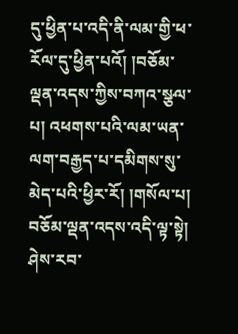དུ་ཕྱིན་པ་འདི་ནི་ལམ་གྱི་ཕ་རོལ་དུ་ཕྱིན་པའོ། །བཅོམ་ལྡན་འདས་ཀྱིས་བཀའ་སྩལ་པ། འཕགས་པའི་ལམ་ཡན་ལག་བརྒྱད་པ་དམིགས་སུ་མེད་པའི་ཕྱིར་རོ། །གསོལ་པ། བཅོམ་ལྡན་འདས་འདི་ལྟ་སྟེ། ཤེས་རབ་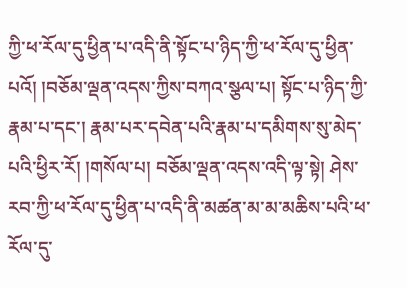ཀྱི་ཕ་རོལ་དུ་ཕྱིན་པ་འདི་ནི་སྟོང་པ་ཉིད་ཀྱི་ཕ་རོལ་དུ་ཕྱིན་པའོ། །བཅོམ་ལྡན་འདས་ཀྱིས་བཀའ་སྩལ་པ། སྟོང་པ་ཉིད་ཀྱི་རྣམ་པ་དང་། རྣམ་པར་དབེན་པའི་རྣམ་པ་དམིགས་སུ་མེད་པའི་ཕྱིར་རོ། །གསོལ་པ། བཅོམ་ལྡན་འདས་འདི་ལྟ་སྟེ། ཤེས་རབ་ཀྱི་ཕ་རོལ་དུ་ཕྱིན་པ་འདི་ནི་མཚན་མ་མ་མཆིས་པའི་ཕ་རོལ་དུ་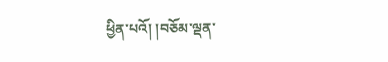ཕྱིན་པའོ། །བཅོམ་ལྡན་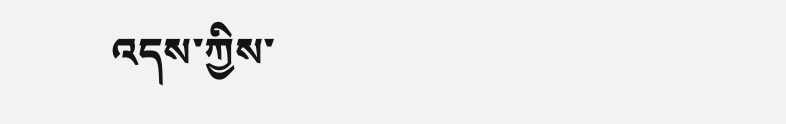འདས་ཀྱིས་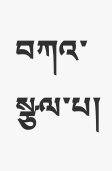བཀའ་སྩལ་པ།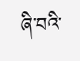ཞི་བའི་